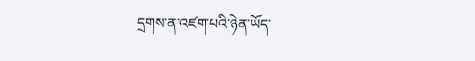དྲགས་ན་འཛག་པའི་ཉེན་ཡོད་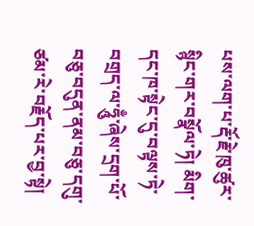པས་ལག་པ་རྡོ་རྗེ་ཁུ་ཚུར་སྙིང་གར་བསྣོལ་ཏེ། མིག་དང་ཁ་སྟེང་དུ་བལྟས་ཏེ་བགྲད་ལ་ཧཱུྃ་ཞེས་དྲག་པོ་བཅུ་བདུན་ནམ་བཅུ་དགུ་ཙམ་རེ་བརྗོད་པར་བྱ་སྟེ།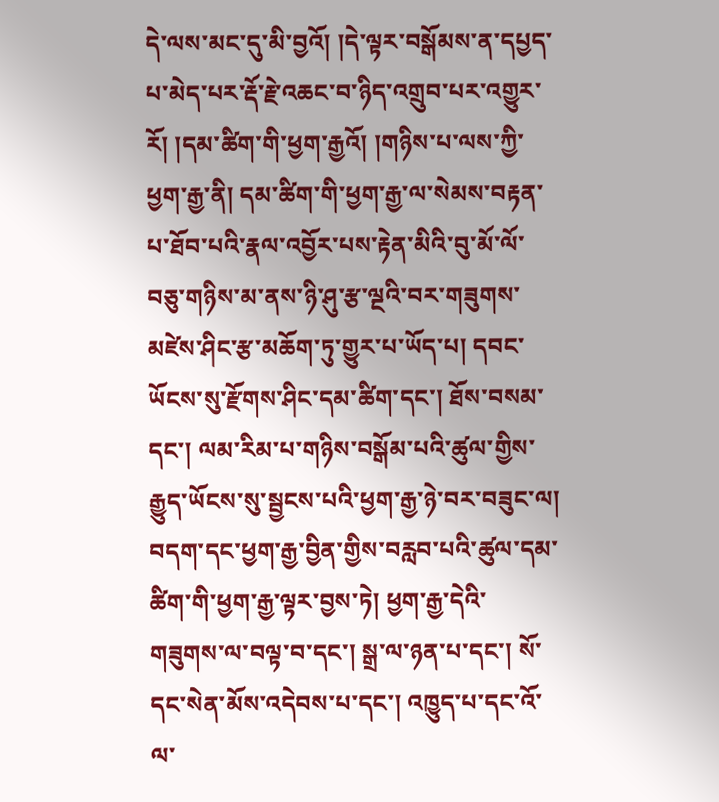དེ་ལས་མང་དུ་མི་བྱའོ། །དེ་ལྟར་བསྒོམས་ན་དཔྱད་པ་མེད་པར་རྡོ་རྗེ་འཆང་བ་ཉིད་འགྲུབ་པར་འགྱུར་རོ། །དམ་ཚིག་གི་ཕྱག་རྒྱའོ། །གཉིས་པ་ལས་ཀྱི་ཕྱག་རྒྱ་ནི། དམ་ཚིག་གི་ཕྱག་རྒྱ་ལ་སེམས་བརྟན་པ་ཐོབ་པའི་རྣལ་འབྱོར་པས་རྟེན་མིའི་བུ་མོ་ལོ་བཅུ་གཉིས་མ་ནས་ཉི་ཤུ་རྩ་ལྔའི་བར་གཟུགས་མཛེས་ཤིང་རྩ་མཆོག་ཏུ་གྱུར་པ་ཡོད་པ། དབང་ཡོངས་སུ་རྫོགས་ཤིང་དམ་ཚིག་དང་། ཐོས་བསམ་དང་། ལམ་རིམ་པ་གཉིས་བསྒོམ་པའི་ཚུལ་གྱིས་རྒྱུད་ཡོངས་སུ་སྦྱངས་པའི་ཕྱག་རྒྱ་ཉེ་བར་བཟུང་ལ། བདག་དང་ཕྱག་རྒྱ་བྱིན་གྱིས་བརླབ་པའི་ཚུལ་དམ་ཚིག་གི་ཕྱག་རྒྱ་ལྟར་བྱས་ཏེ། ཕྱག་རྒྱ་དེའི་གཟུགས་ལ་བལྟ་བ་དང་། སྒྲ་ལ་ཉན་པ་དང་། སོ་དང་སེན་མོས་འདེབས་པ་དང་། འཁྱུད་པ་དང་འོ་ལ་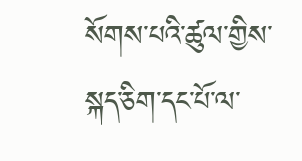སོགས་པའི་ཚུལ་གྱིས་སྐད་ཅིག་དང་པོ་ལ་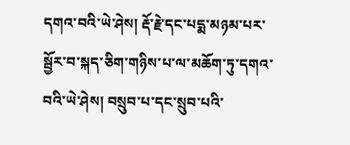དགའ་བའི་ཡེ་ཤེས། རྡོ་རྗེ་དང་པདྨ་མཉམ་པར་སྦྱོར་བ་སྐད་ཅིག་གཉིས་པ་ལ་མཆོག་ཏུ་དགའ་བའི་ཡེ་ཤེས། བསྲུབ་པ་དང་སྲུབ་པའི་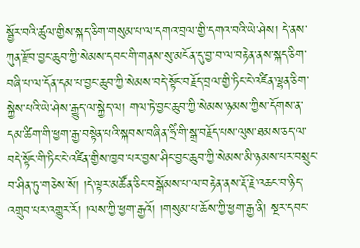སྦྱོར་བའི་ཚུལ་གྱིས་སྐད་ཅིག་གསུམ་པ་ལ་དགའ་བྲལ་གྱི་དགའ་བའི་ཡེ་ཤེས། དེ་ནས་ཀུན་རྫོབ་བྱང་ཆུབ་ཀྱི་སེམས་དབང་གི་གནས་སུ་མངོན་དུ་བྱ་བ་ལ་བརྟེན་ནས་སྐད་ཅིག་བཞི་པ་ལ་དོན་དམ་པ་བྱང་ཆུབ་ཀྱི་སེམས་བདེ་སྟོང་བརྗོད་བྲལ་གྱི་ཏིང་ངེ་འཛིན་ལྷན་ཅིག་སྐྱེས་པའི་ཡེ་ཤེས་རྒྱུད་ལ་སྐྱེད་ལ། གལ་ཏེ་བྱང་ཆུབ་ཀྱི་སེམས་ཉམས་ཀྱིས་དོགས་ན་དམ་ཚིག་གི་ཕྱག་རྒྱ་བསྟེན་པའི་སྐབས་བཞིན་ཧྲིཾ་གི་སྒྲ་བརྗོད་པས་ལུས་ཐམས་ཅད་ལ་བདེ་སྟོང་གི་ཏིང་ངེ་འཛིན་གྱིས་ཁྱབ་པར་བྱས་ཤིང་བྱང་ཆུབ་ཀྱི་སེམས་མི་ཉམས་པར་བསྲུང་བ་ཤིན་ཏུ་གཅེས་སོ། །དེ་ལྟར་མཚོན་ཅིང་བསྒོམས་པ་ལ་བརྟེན་ནས་རྡོ་རྗེ་འཆང་བ་ཉིད་འགྲུབ་པར་འགྱུར་རོ། །ལས་ཀྱི་ཕྱག་རྒྱའོ། །གསུམ་པ་ཆོས་ཀྱི་ཕྱག་རྒྱ་ནི། སྔར་དབང་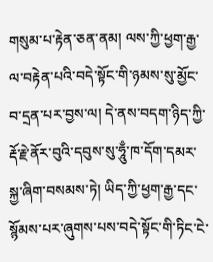གསུམ་པ་རྟེན་ཅན་ནམ། ལས་ཀྱི་ཕྱག་རྒྱ་ལ་བརྟེན་པའི་བདེ་སྟོང་གི་ཉམས་སུ་མྱོང་བ་དྲན་པར་བྱས་ལ། དེ་ནས་བདག་ཉིད་ཀྱི་རྡོ་རྗེ་ནོར་བུའི་དབུས་སུ་ཧཱུྃ་ཁ་དོག་དམར་སྐྱ་ཞིག་བསམས་ཏེ། ཡིད་ཀྱི་ཕྱག་རྒྱ་དང་སྙོམས་པར་ཞུགས་པས་བདེ་སྟོང་གི་ཏིང་ངེ་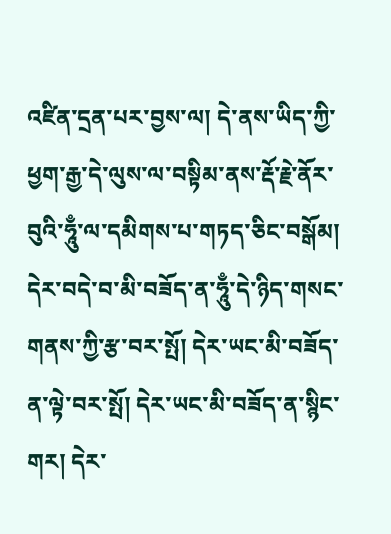འཛིན་དྲན་པར་བྱས་ལ། དེ་ནས་ཡིད་ཀྱི་ཕྱག་རྒྱ་དེ་ལུས་ལ་བསྟིམ་ནས་རྡོ་རྗེ་ནོར་བུའི་ཧཱུྃ་ལ་དམིགས་པ་གཏད་ཅིང་བསྒོམ། དེར་བདེ་བ་མི་བཟོད་ན་ཧཱུྃ་དེ་ཉིད་གསང་གནས་ཀྱི་རྩ་བར་སྤོ། དེར་ཡང་མི་བཟོད་ན་ལྟེ་བར་སྤོ། དེར་ཡང་མི་བཟོད་ན་སྙིང་གར། དེར་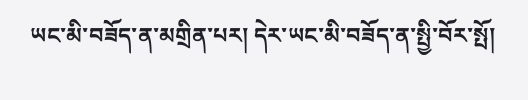ཡང་མི་བཟོད་ན་མགྲིན་པར། དེར་ཡང་མི་བཟོད་ན་སྤྱི་བོར་སྤོ།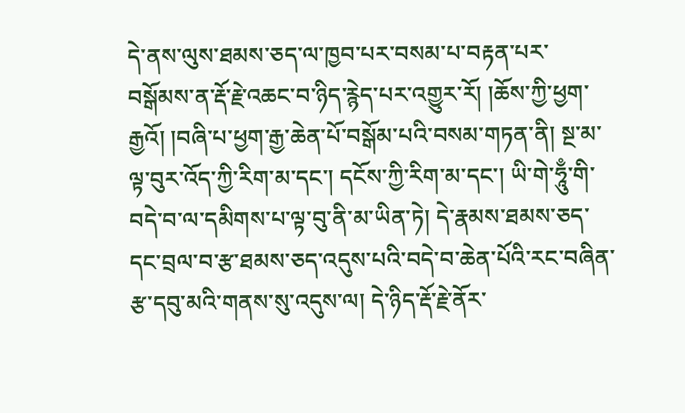དེ་ནས་ལུས་ཐམས་ཅད་ལ་ཁྱབ་པར་བསམ་པ་བརྟན་པར་བསྒོམས་ན་རྡོ་རྗེ་འཆང་བ་ཉིད་རྙེད་པར་འགྱུར་རོ། །ཆོས་ཀྱི་ཕྱག་རྒྱའོ། །བཞི་པ་ཕྱག་རྒྱ་ཆེན་པོ་བསྒོམ་པའི་བསམ་གཏན་ནི། སྔ་མ་ལྟ་བུར་འོད་ཀྱི་རིག་མ་དང་། དངོས་ཀྱི་རིག་མ་དང་། ཡི་གེ་ཧཱུྃ་གི་བདེ་བ་ལ་དམིགས་པ་ལྟ་བུ་ནི་མ་ཡིན་ཏེ། དེ་རྣམས་ཐམས་ཅད་དང་བྲལ་བ་རྩ་ཐམས་ཅད་འདུས་པའི་བདེ་བ་ཆེན་པོའི་རང་བཞིན་རྩ་དབུ་མའི་གནས་སུ་འདུས་ལ། དེ་ཉིད་རྡོ་རྗེ་ནོར་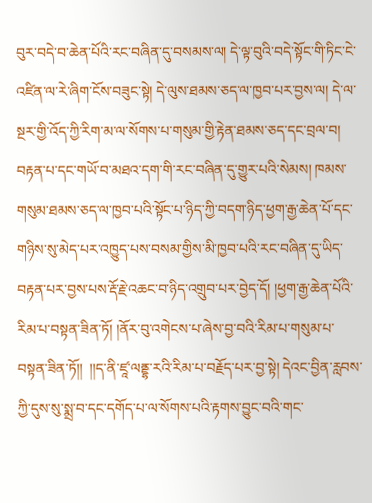བུར་བདེ་བ་ཆེན་པོའི་རང་བཞིན་དུ་བསམས་ལ། དེ་ལྟ་བུའི་བདེ་སྟོང་གི་ཏིང་ངེ་འཛིན་ལ་རེ་ཞིག་ངོས་བཟུང་སྟེ། དེ་ལུས་ཐམས་ཅད་ལ་ཁྱབ་པར་བྱས་ལ། དེ་ལ་སྔར་གྱི་འོད་ཀྱི་རིག་མ་ལ་སོགས་པ་གསུམ་གྱི་རྟེན་ཐམས་ཅད་དང་བྲལ་བ། བརྟན་པ་དང་གཡོ་བ་མཐའ་དག་གི་རང་བཞིན་དུ་གྱུར་པའི་སེམས། ཁམས་གསུམ་ཐམས་ཅད་ལ་ཁྱབ་པའི་སྟོང་པ་ཉིད་ཀྱི་བདག་ཉིད་ཕྱག་རྒྱ་ཆེན་པོ་དང་གཉིས་སུ་མེད་པར་འཁྱུད་པས་བསམ་གྱིས་མི་ཁྱབ་པའི་རང་བཞིན་དུ་ཡིད་བརྟན་པར་བྱས་པས་རྡོ་རྗེ་འཆང་བ་ཉིད་འགྲུབ་པར་བྱེད་དོ། །ཕྱག་རྒྱ་ཆེན་པོའི་རིམ་པ་བསྟན་ཟིན་ཏོ། །ནོར་བུ་འགེངས་པ་ཞེས་བྱ་བའི་རིམ་པ་གསུམ་པ་བསྟན་ཟིན་ཏོ།།  །།ད་ནི་ཛཱ་ལནྡྷ་རའི་རིམ་པ་བརྗོད་པར་བྱ་སྟེ། དེའང་བྱིན་རླབས་ཀྱི་དུས་སུ་སྨྲ་བ་དང་དགོད་པ་ལ་སོགས་པའི་རྟགས་བྱུང་བའི་གང་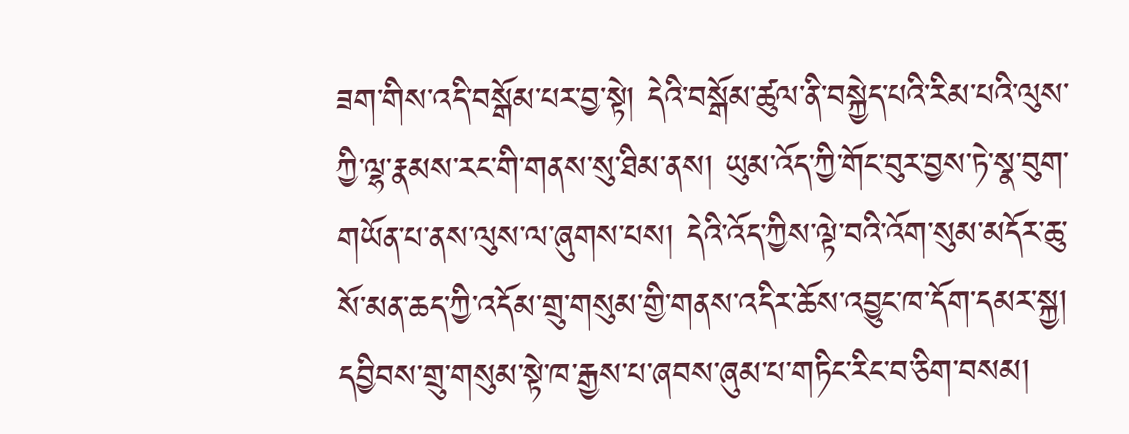ཟག་གིས་འདི་བསྒོམ་པར་བྱ་སྟེ། དེའི་བསྒོམ་ཚུལ་ནི་བསྐྱེད་པའི་རིམ་པའི་ལུས་ཀྱི་ལྷ་རྣམས་རང་གི་གནས་སུ་ཐིམ་ནས། ཡུམ་འོད་ཀྱི་གོང་བུར་བྱས་ཏེ་སྣ་བུག་གཡོན་པ་ནས་ལུས་ལ་ཞུགས་པས། དེའི་འོད་ཀྱིས་ལྟེ་བའི་འོག་སུམ་མདོར་ཆུ་སོ་མན་ཆད་ཀྱི་འདོམ་གྲུ་གསུམ་གྱི་གནས་འདིར་ཆོས་འབྱུང་ཁ་དོག་དམར་སྐྱ། དབྱིབས་གྲུ་གསུམ་སྟེ་ཁ་རྒྱས་པ་ཞབས་ཞུམ་པ་གཏིང་རིང་བ་ཅིག་བསམ།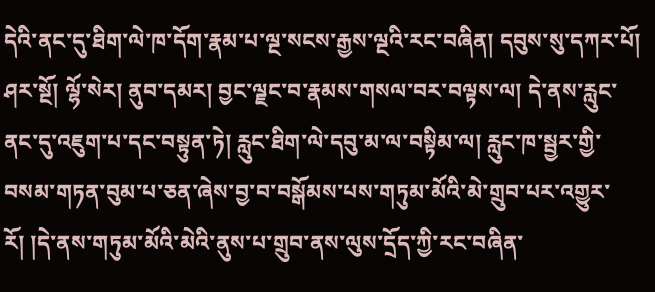དེའི་ནང་དུ་ཐིག་ལེ་ཁ་དོག་རྣམ་པ་ལྔ་སངས་རྒྱས་ལྔའི་རང་བཞིན། དབུས་སུ་དཀར་པོ། ཤར་སྔོ། ལྷོ་སེར། ནུབ་དམར། བྱང་ལྗང་བ་རྣམས་གསལ་བར་བལྟས་ལ། དེ་ནས་རླུང་ནང་དུ་འཇུག་པ་དང་བསྟུན་ཏེ། རླུང་ཐིག་ལེ་དབུ་མ་ལ་བསྟིམ་ལ། རླུང་ཁ་སྦྱར་གྱི་བསམ་གཏན་བུམ་པ་ཅན་ཞེས་བྱ་བ་བསྒོམས་པས་གཏུམ་མོའི་མེ་གྲུབ་པར་འགྱུར་རོ། །དེ་ནས་གཏུམ་མོའི་མེའི་ནུས་པ་གྲུབ་ནས་ལུས་དྲོད་ཀྱི་རང་བཞིན་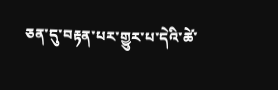ཅན་དུ་བརྟན་པར་གྱུར་པ་དེའི་ཚེ་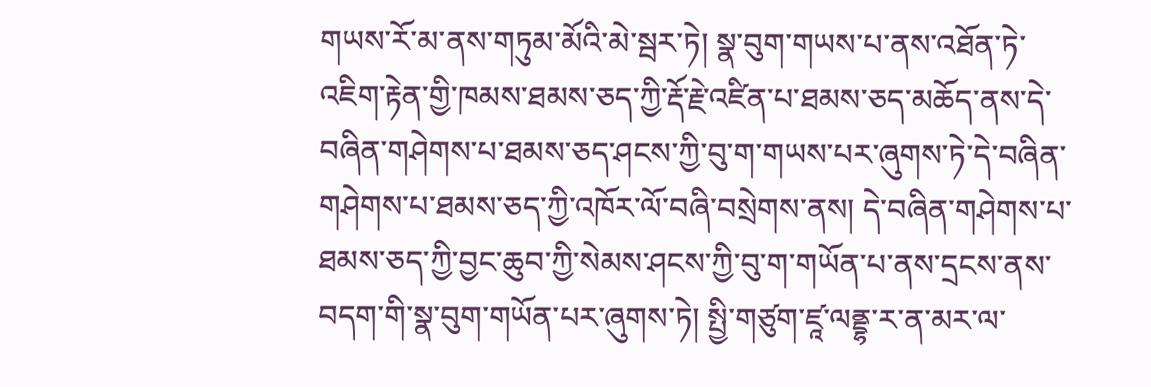གཡས་རོ་མ་ནས་གཏུམ་མོའི་མེ་སྦར་ཏེ། སྣ་བུག་གཡས་པ་ནས་འཐོན་ཏེ་འཇིག་རྟེན་གྱི་ཁམས་ཐམས་ཅད་ཀྱི་རྡོ་རྗེ་འཛིན་པ་ཐམས་ཅད་མཆོད་ནས་དེ་བཞིན་གཤེགས་པ་ཐམས་ཅད་ཤངས་ཀྱི་བུ་ག་གཡས་པར་ཞུགས་ཏེ་དེ་བཞིན་གཤེགས་པ་ཐམས་ཅད་ཀྱི་འཁོར་ལོ་བཞི་བསྲེགས་ནས། དེ་བཞིན་གཤེགས་པ་ཐམས་ཅད་ཀྱི་བྱང་ཆུབ་ཀྱི་སེམས་ཤངས་ཀྱི་བུ་ག་གཡོན་པ་ནས་དྲངས་ནས་བདག་གི་སྣ་བུག་གཡོན་པར་ཞུགས་ཏེ། སྤྱི་གཙུག་ཛཱ་ལནྡྷ་ར་ན་མར་ལ་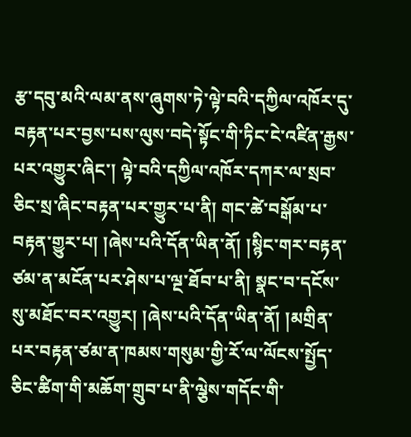རྩ་དབུ་མའི་ལམ་ནས་ཞུགས་ཏེ་ལྟེ་བའི་དཀྱིལ་འཁོར་དུ་བརྟན་པར་བྱས་པས་ལུས་བདེ་སྟོང་གི་ཏིང་ངེ་འཛིན་རྒྱས་པར་འགྱུར་ཞིང་། ལྟེ་བའི་དཀྱིལ་འཁོར་དཀར་ལ་སྲབ་ཅིང་སྲ་ཞིང་བརྟན་པར་གྱུར་པ་ནི། གང་ཚེ་བསྒོམ་པ་བརྟན་གྱུར་པ། །ཞེས་པའི་དོན་ཡིན་ནོ། །སྙིང་གར་བརྟན་ཙམ་ན་མངོན་པར་ཤེས་པ་ལྔ་ཐོབ་པ་ནི། སྣང་བ་དངོས་སུ་མཐོང་བར་འགྱུར། །ཞེས་པའི་དོན་ཡིན་ནོ། །མགྲིན་པར་བརྟན་ཙམ་ན་ཁམས་གསུམ་གྱི་རོ་ལ་ལོངས་སྤྱོད་ཅིང་ཚིག་གི་མཆོག་གྲུབ་པ་ནི་ལྕེས་གདོང་གི་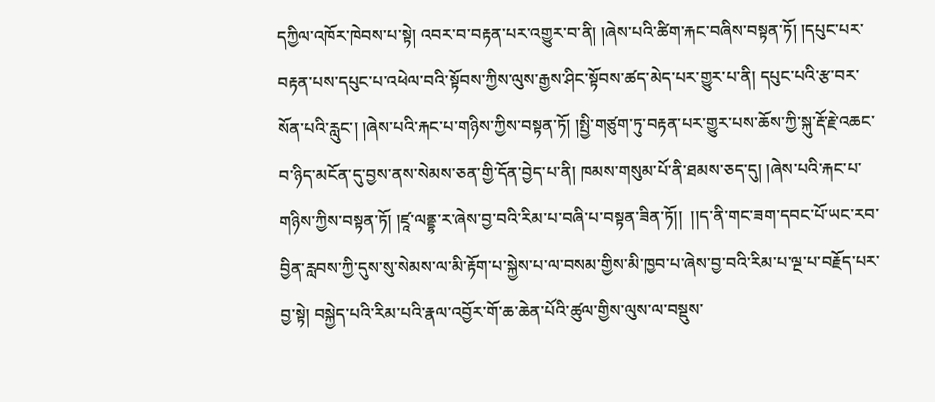དཀྱིལ་འཁོར་ཁེབས་པ་སྟེ། འབར་བ་བརྟན་པར་འགྱུར་བ་ནི། །ཞེས་པའི་ཚིག་རྐང་བཞིས་བསྟན་ཏོ། །དཔུང་པར་བརྟན་པས་དཔུང་པ་འཕེལ་བའི་སྟོབས་ཀྱིས་ལུས་རྒྱས་ཤིང་སྟོབས་ཚད་མེད་པར་གྱུར་པ་ནི། དཔུང་པའི་རྩ་བར་སོན་པའི་རླུང་། །ཞེས་པའི་རྐང་པ་གཉིས་ཀྱིས་བསྟན་ཏོ། །སྤྱི་གཙུག་ཏུ་བརྟན་པར་གྱུར་པས་ཆོས་ཀྱི་སྐུ་རྡོ་རྗེ་འཆང་བ་ཉིད་མངོན་དུ་བྱས་ནས་སེམས་ཅན་གྱི་དོན་བྱེད་པ་ནི། ཁམས་གསུམ་པོ་ནི་ཐམས་ཅད་དུ། །ཞེས་པའི་རྐང་པ་གཉིས་ཀྱིས་བསྟན་ཏོ། །ཛཱ་ལནྡྷ་ར་ཞེས་བྱ་བའི་རིམ་པ་བཞི་པ་བསྟན་ཟིན་ཏོ།།  །།ད་ནི་གང་ཟག་དབང་པོ་ཡང་རབ་བྱིན་རླབས་ཀྱི་དུས་སུ་སེམས་ལ་མི་རྟོག་པ་སྐྱེས་པ་ལ་བསམ་གྱིས་མི་ཁྱབ་པ་ཞེས་བྱ་བའི་རིམ་པ་ལྔ་པ་བརྗོད་པར་བྱ་སྟེ། བསྐྱེད་པའི་རིམ་པའི་རྣལ་འབྱོར་གོ་ཆ་ཆེན་པོའི་ཚུལ་གྱིས་ལུས་ལ་བསྡུས་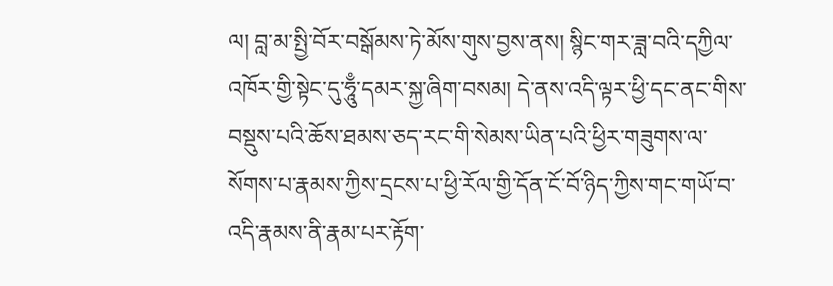ལ། བླ་མ་སྤྱི་བོར་བསྒོམས་ཏེ་མོས་གུས་བྱས་ནས། སྙིང་གར་ཟླ་བའི་དཀྱིལ་འཁོར་གྱི་སྟེང་དུ་ཧཱུྃ་དམར་སྐྱ་ཞིག་བསམ། དེ་ནས་འདི་ལྟར་ཕྱི་དང་ནང་གིས་བསྡུས་པའི་ཆོས་ཐམས་ཅད་རང་གི་སེམས་ཡིན་པའི་ཕྱིར་གཟུགས་ལ་སོགས་པ་རྣམས་ཀྱིས་དྲངས་པ་ཕྱི་རོལ་གྱི་དོན་ངོ་བོ་ཉིད་ཀྱིས་གང་གཡོ་བ་འདི་རྣམས་ནི་རྣམ་པར་རྟོག་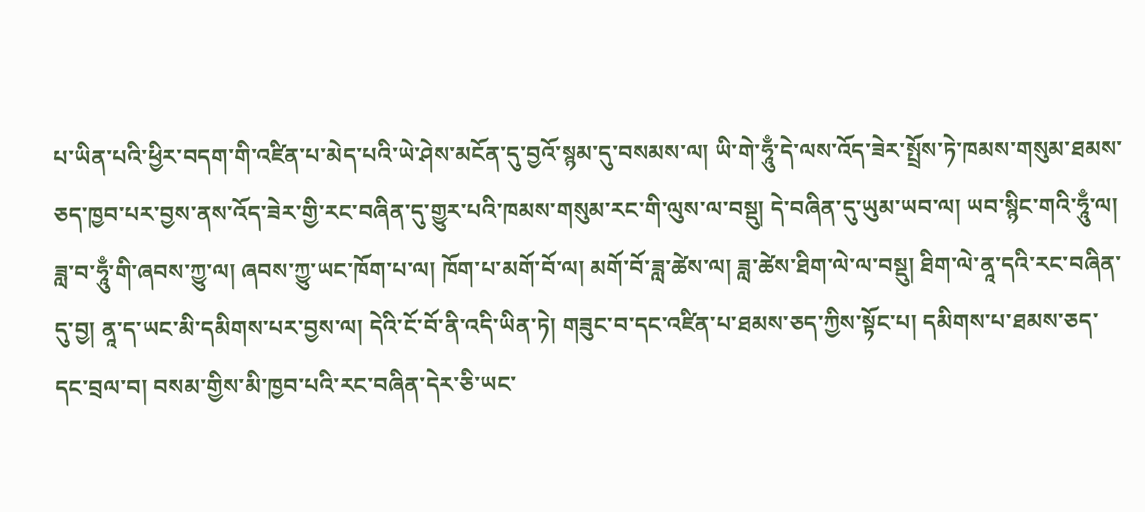པ་ཡིན་པའི་ཕྱིར་བདག་གི་འཛིན་པ་མེད་པའི་ཡེ་ཤེས་མངོན་དུ་བྱའོ་སྙམ་དུ་བསམས་ལ། ཡི་གེ་ཧཱུྃ་དེ་ལས་འོད་ཟེར་སྤྲོས་ཏེ་ཁམས་གསུམ་ཐམས་ཅད་ཁྱབ་པར་བྱས་ནས་འོད་ཟེར་གྱི་རང་བཞིན་དུ་གྱུར་པའི་ཁམས་གསུམ་རང་གི་ལུས་ལ་བསྡུ། དེ་བཞིན་དུ་ཡུམ་ཡབ་ལ། ཡབ་སྙིང་གའི་ཧཱུྃ་ལ། ཟླ་བ་ཧཱུྃ་གི་ཞབས་ཀྱུ་ལ། ཞབས་ཀྱུ་ཡང་ཁོག་པ་ལ། ཁོག་པ་མགོ་བོ་ལ། མགོ་བོ་ཟླ་ཚེས་ལ། ཟླ་ཚེས་ཐིག་ལེ་ལ་བསྡུ། ཐིག་ལེ་ནཱ་དའི་རང་བཞིན་དུ་བྱ། ནཱ་ད་ཡང་མི་དམིགས་པར་བྱས་ལ། དེའི་ངོ་བོ་ནི་འདི་ཡིན་ཏེ། གཟུང་བ་དང་འཛིན་པ་ཐམས་ཅད་ཀྱིས་སྟོང་པ། དམིགས་པ་ཐམས་ཅད་དང་བྲལ་བ། བསམ་གྱིས་མི་ཁྱབ་པའི་རང་བཞིན་དེར་ཅི་ཡང་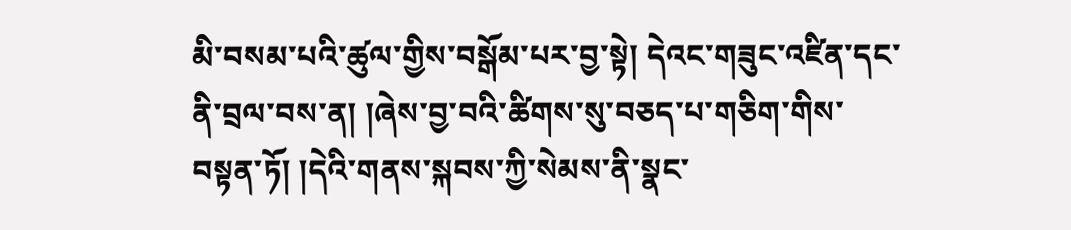མི་བསམ་པའི་ཚུལ་གྱིས་བསྒོམ་པར་བྱ་སྟེ། དེའང་གཟུང་འཛིན་དང་ནི་བྲལ་བས་ན། །ཞེས་བྱ་བའི་ཚིགས་སུ་བཅད་པ་གཅིག་གིས་བསྟན་ཏོ། །དེའི་གནས་སྐབས་ཀྱི་སེམས་ནི་སྣང་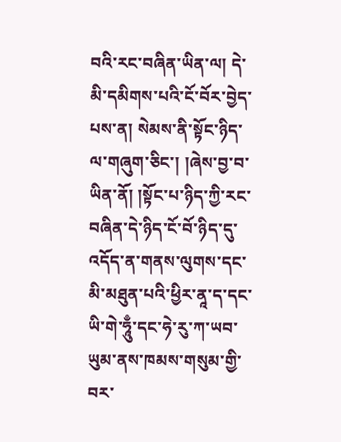བའི་རང་བཞིན་ཡིན་ལ། དེ་མི་དམིགས་པའི་ངོ་བོར་བྱེད་པས་ན། སེམས་ནི་སྟོང་ཉིད་ལ་གཞུག་ཅིང་། །ཞེས་བྱ་བ་ཡིན་ནོ། །སྟོང་པ་ཉིད་ཀྱི་རང་བཞིན་དེ་ཉིད་ངོ་བོ་ཉིད་དུ་འདོད་ན་གནས་ལུགས་དང་མི་མཐུན་པའི་ཕྱིར་ནཱ་ད་དང་ཡི་གེ་ཧཱུྃ་དང་ཧེ་རུ་ཀ་ཡབ་ཡུམ་ནས་ཁམས་གསུམ་གྱི་བར་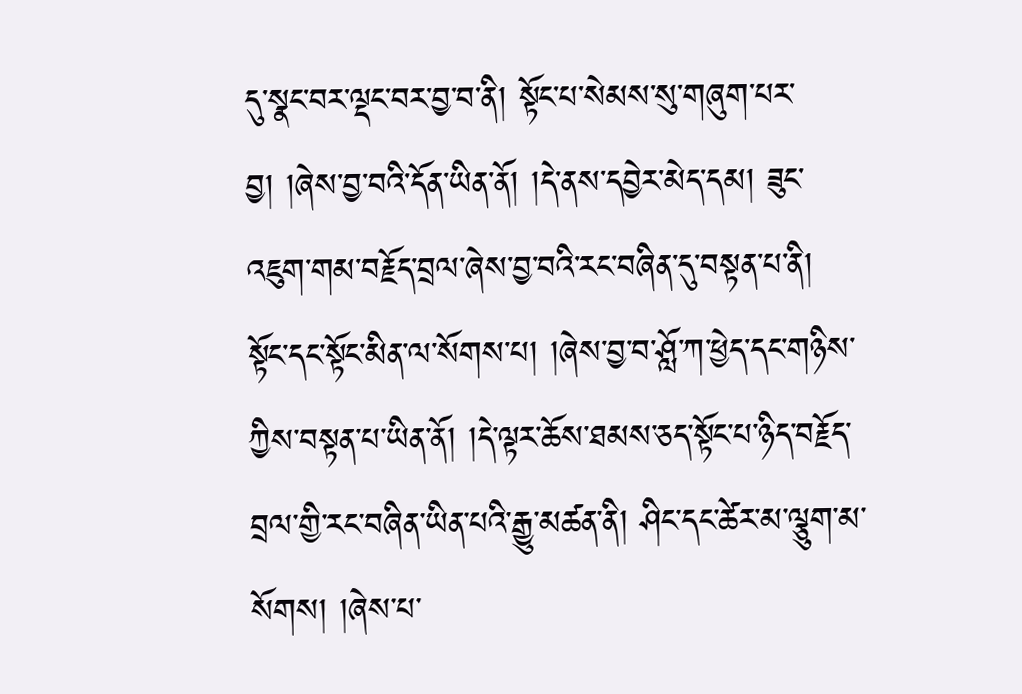དུ་སྣང་བར་ལྡང་བར་བྱ་བ་ནི། སྟོང་པ་སེམས་སུ་གཞུག་པར་བྱ། །ཞེས་བྱ་བའི་དོན་ཡིན་ནོ། །དེ་ནས་དབྱེར་མེད་དམ། ཟུང་འཇུག་གམ་བརྗོད་བྲལ་ཞེས་བྱ་བའི་རང་བཞིན་དུ་བསྟན་པ་ནི། སྟོང་དང་སྟོང་མིན་ལ་སོགས་པ། །ཞེས་བྱ་བ་ཤློ་ཀ་ཕྱེད་དང་གཉིས་ཀྱིས་བསྟན་པ་ཡིན་ནོ། །དེ་ལྟར་ཆོས་ཐམས་ཅད་སྟོང་པ་ཉིད་བརྗོད་བྲལ་གྱི་རང་བཞིན་ཡིན་པའི་རྒྱུ་མཚན་ནི། ཤིང་དང་ཚེར་མ་ལྕུག་མ་སོགས། །ཞེས་པ་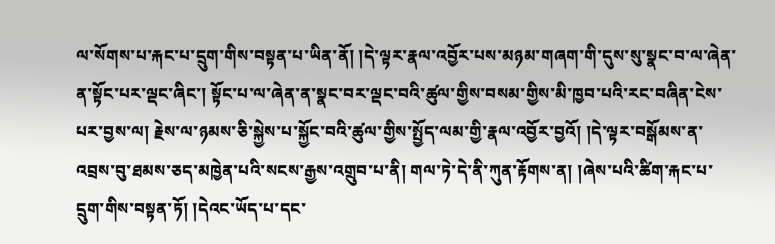ལ་སོགས་པ་རྐང་པ་དྲུག་གིས་བསྟན་པ་ཡིན་ནོ། །དེ་ལྟར་རྣལ་འབྱོར་པས་མཉམ་གཞག་གི་དུས་སུ་སྣང་བ་ལ་ཞེན་ན་སྟོང་པར་ལྡང་ཞིང་། སྟོང་པ་ལ་ཞེན་ན་སྣང་བར་ལྡང་བའི་ཚུལ་གྱིས་བསམ་གྱིས་མི་ཁྱབ་པའི་རང་བཞིན་ངེས་པར་བྱས་ལ། རྗེས་ལ་ཉམས་ཅི་སྐྱེས་པ་སྐྱོང་བའི་ཚུལ་གྱིས་སྤྱོད་ལམ་གྱི་རྣལ་འབྱོར་བྱའོ། །དེ་ལྟར་བསྒོམས་ན་འབྲས་བུ་ཐམས་ཅད་མཁྱེན་པའི་སངས་རྒྱས་འགྲུབ་པ་ནི། གལ་ཏེ་དེ་ནི་ཀུན་རྟོགས་ན། །ཞེས་པའི་ཚིག་རྐང་པ་དྲུག་གིས་བསྟན་ཏོ། །དེའང་ཡོད་པ་དང་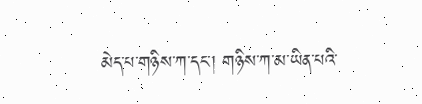མེད་པ་གཉིས་ཀ་དང་། གཉིས་ཀ་མ་ཡིན་པའི་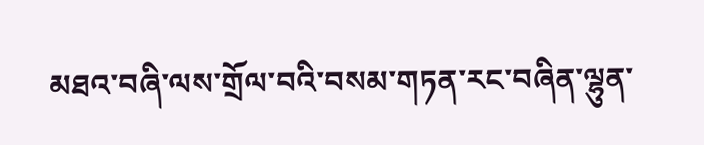མཐའ་བཞི་ལས་གྲོལ་བའི་བསམ་གཏན་རང་བཞིན་ལྷུན་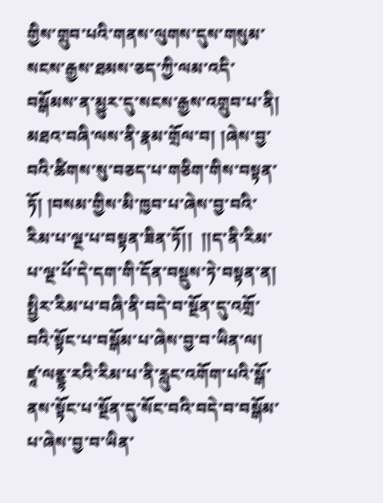གྱིས་གྲུབ་པའི་གནས་ལུགས་དུས་གསུམ་སངས་རྒྱས་ཐམས་ཅད་ཀྱི་ལམ་འདི་བསྒོམས་ན་མྱུར་དུ་སངས་རྒྱས་འགྲུབ་པ་ནི། མཐའ་བཞི་ལས་ནི་རྣམ་གྲོལ་བ། །ཞེས་བྱ་བའི་ཚིགས་སུ་བཅད་པ་གཅིག་གིས་བསྟན་ཏོ། །བསམ་གྱིས་མི་ཁྱབ་པ་ཞེས་བྱ་བའི་རིམ་པ་ལྔ་པ་བསྟན་ཟིན་ཏོ།།  །།ད་ནི་རིམ་པ་ལྔ་པོ་དེ་དག་གི་དོན་བསྡུས་ཏེ་བསྟན་ན། སྤྱིར་རིམ་པ་བཞི་ནི་བདེ་བ་སྔོན་དུ་འགྲོ་བའི་སྟོང་པ་བསྒོམ་པ་ཞེས་བྱ་བ་ཡིན་ལ། ཛཱ་ལནྡྷ་རའི་རིམ་པ་ནི་རླུང་འགོག་པའི་སྒོ་ནས་སྟོང་པ་སྔོན་དུ་སོང་བའི་བདེ་བ་བསྒོམ་པ་ཞེས་བྱ་བ་ཡིན་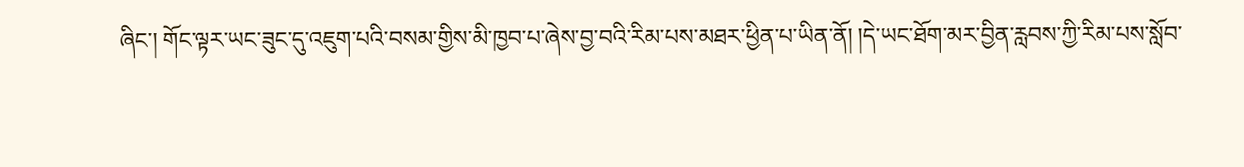ཞིང་། གོང་ལྟར་ཡང་ཟུང་དུ་འཇུག་པའི་བསམ་གྱིས་མི་ཁྱབ་པ་ཞེས་བྱ་བའི་རིམ་པས་མཐར་ཕྱིན་པ་ཡིན་ནོ། །དེ་ཡང་ཐོག་མར་བྱིན་རླབས་ཀྱི་རིམ་པས་སློབ་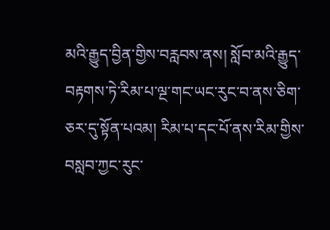མའི་རྒྱུད་བྱིན་གྱིས་བརླབས་ནས། སློབ་མའི་རྒྱུད་བརྟགས་ཏེ་རིམ་པ་ལྔ་གང་ཡང་རུང་བ་ནས་ཅིག་ཅར་དུ་སྟོན་པའམ། རིམ་པ་དང་པོ་ནས་རིམ་གྱིས་བསླབ་ཀྱང་རུང་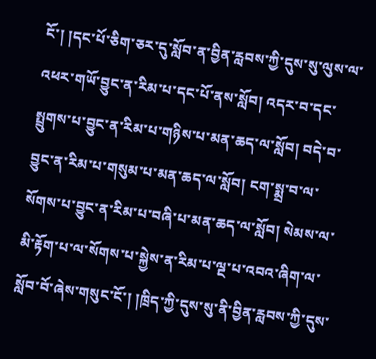ངོ་། །དང་པོ་ཅིག་ཅར་དུ་སློབ་ན་བྱིན་རླབས་ཀྱི་དུས་སུ་ལུས་ལ་འཕར་གཡོ་བྱུང་ན་རིམ་པ་དང་པོ་ནས་སློབ། འདར་བ་དང་སྤྲུགས་པ་བྱུང་ན་རིམ་པ་གཉིས་པ་མན་ཆད་ལ་སློབ། བདེ་བ་བྱུང་ན་རིམ་པ་གསུམ་པ་མན་ཆད་ལ་སློབ། ངག་སྨྲ་བ་ལ་སོགས་པ་བྱུང་ན་རིམ་པ་བཞི་པ་མན་ཆད་ལ་སློབ། སེམས་ལ་མི་རྟོག་པ་ལ་སོགས་པ་སྐྱེས་ན་རིམ་པ་ལྔ་པ་འབའ་ཞིག་ལ་སློབ་བོ་ཞེས་གསུང་ངོ་། །ཁྲིད་ཀྱི་དུས་སུ་ནི་བྱིན་རླབས་ཀྱི་དུས་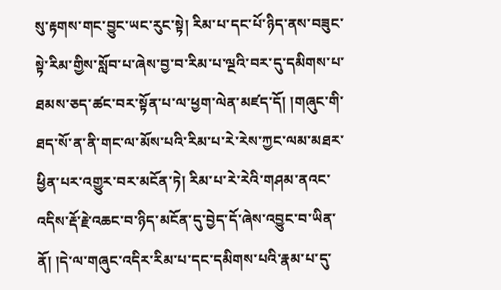སུ་རྟགས་གང་བྱུང་ཡང་རུང་སྟེ། རིམ་པ་དང་པོ་ཉིད་ནས་བཟུང་སྟེ་རིམ་གྱིས་སློབ་པ་ཞེས་བྱ་བ་རིམ་པ་ལྔའི་བར་དུ་དམིགས་པ་ཐམས་ཅད་ཚང་བར་སྟོན་པ་ལ་ཕྱག་ལེན་མཛད་དོ། །གཞུང་གི་ཐད་སོ་ན་ནི་གང་ལ་མོས་པའི་རིམ་པ་རེ་རེས་ཀྱང་ལམ་མཐར་ཕྱིན་པར་འགྱུར་བར་མངོན་ཏེ། རིམ་པ་རེ་རེའི་གཤམ་ནའང་འདིས་རྡོ་རྗེ་འཆང་བ་ཉིད་མངོན་དུ་བྱེད་དོ་ཞེས་འབྱུང་བ་ཡིན་ནོ། །དེ་ལ་གཞུང་འདིར་རིམ་པ་དང་དམིགས་པའི་རྣམ་པ་དུ་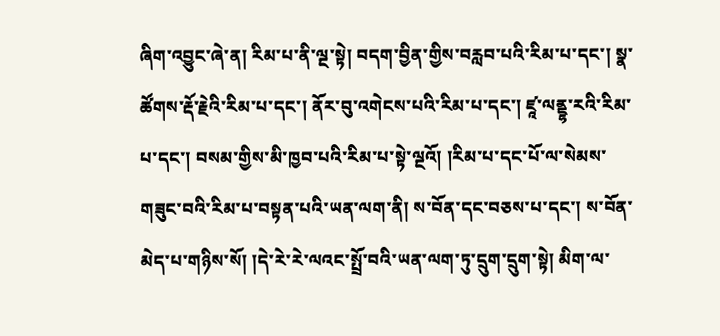ཞིག་འབྱུང་ཞེ་ན། རིམ་པ་ནི་ལྔ་སྟེ། བདག་བྱིན་གྱིས་བརླབ་པའི་རིམ་པ་དང་། སྣ་ཚོགས་རྡོ་རྗེའི་རིམ་པ་དང་། ནོར་བུ་འགེངས་པའི་རིམ་པ་དང་། ཛཱ་ལནྡྷ་རའི་རིམ་པ་དང་། བསམ་གྱིས་མི་ཁྱབ་པའི་རིམ་པ་སྟེ་ལྔའོ། །རིམ་པ་དང་པོ་ལ་སེམས་གཟུང་བའི་རིམ་པ་བསྟན་པའི་ཡན་ལག་ནི། ས་བོན་དང་བཅས་པ་དང་། ས་བོན་མེད་པ་གཉིས་སོ། །དེ་རེ་རེ་ལའང་སྤྲོ་བའི་ཡན་ལག་ཏུ་དྲུག་དྲུག་སྟེ། མིག་ལ་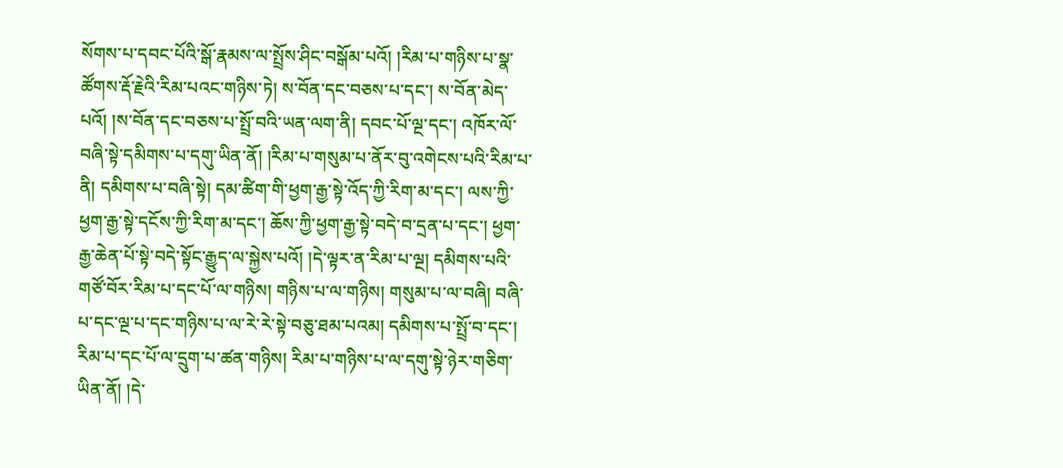སོགས་པ་དབང་པོའི་སྒོ་རྣམས་ལ་སྤྲོས་ཤིང་བསྒོམ་པའོ། །རིམ་པ་གཉིས་པ་སྣ་ཚོགས་རྡོ་རྗེའི་རིམ་པའང་གཉིས་ཏེ། ས་བོན་དང་བཅས་པ་དང་། ས་བོན་མེད་པའོ། །ས་བོན་དང་བཅས་པ་སྤྲོ་བའི་ཡན་ལག་ནི། དབང་པོ་ལྔ་དང་། འཁོར་ལོ་བཞི་སྟེ་དམིགས་པ་དགུ་ཡིན་ནོ། །རིམ་པ་གསུམ་པ་ནོར་བུ་འགེངས་པའི་རིམ་པ་ནི། དམིགས་པ་བཞི་སྟེ། དམ་ཚིག་གི་ཕྱག་རྒྱ་སྟེ་འོད་ཀྱི་རིག་མ་དང་། ལས་ཀྱི་ཕྱག་རྒྱ་སྟེ་དངོས་ཀྱི་རིག་མ་དང་། ཆོས་ཀྱི་ཕྱག་རྒྱ་སྟེ་བདེ་བ་དྲན་པ་དང་། ཕྱག་རྒྱ་ཆེན་པོ་སྟེ་བདེ་སྟོང་རྒྱུད་ལ་སྐྱེས་པའོ། །དེ་ལྟར་ན་རིམ་པ་ལྔ། དམིགས་པའི་གཙོ་བོར་རིམ་པ་དང་པོ་ལ་གཉིས། གཉིས་པ་ལ་གཉིས། གསུམ་པ་ལ་བཞི། བཞི་པ་དང་ལྔ་པ་དང་གཉིས་པ་ལ་རེ་རེ་སྟེ་བཅུ་ཐམ་པའམ། དམིགས་པ་སྤྲོ་བ་དང་། རིམ་པ་དང་པོ་ལ་དྲུག་པ་ཚན་གཉིས། རིམ་པ་གཉིས་པ་ལ་དགུ་སྟེ་ཉེར་གཅིག་ཡིན་ནོ། །དེ་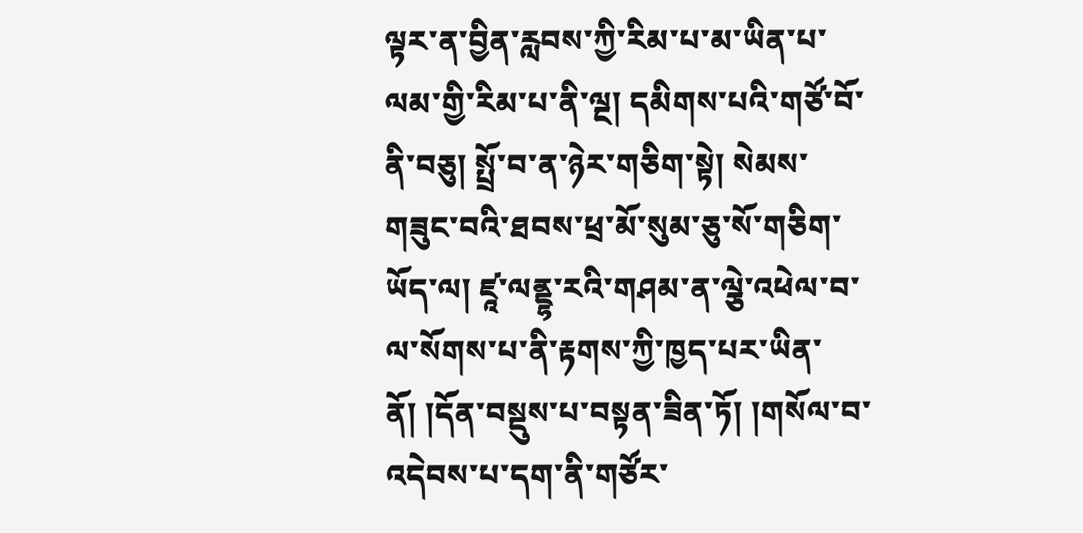ལྟར་ན་བྱིན་རླབས་ཀྱི་རིམ་པ་མ་ཡིན་པ་ལམ་གྱི་རིམ་པ་ནི་ལྔ། དམིགས་པའི་གཙོ་བོ་ནི་བཅུ། སྤྲོ་བ་ན་ཉེར་གཅིག་སྟེ། སེམས་གཟུང་བའི་ཐབས་ཕྲ་མོ་སུམ་ཅུ་སོ་གཅིག་ཡོད་ལ། ཛཱ་ལནྡྷ་རའི་གཤམ་ན་ལྕེ་འཕེལ་བ་ལ་སོགས་པ་ནི་རྟགས་ཀྱི་ཁྱད་པར་ཡིན་ནོ། །དོན་བསྡུས་པ་བསྟན་ཟིན་ཏོ། །གསོལ་བ་འདེབས་པ་དག་ནི་གཙོར་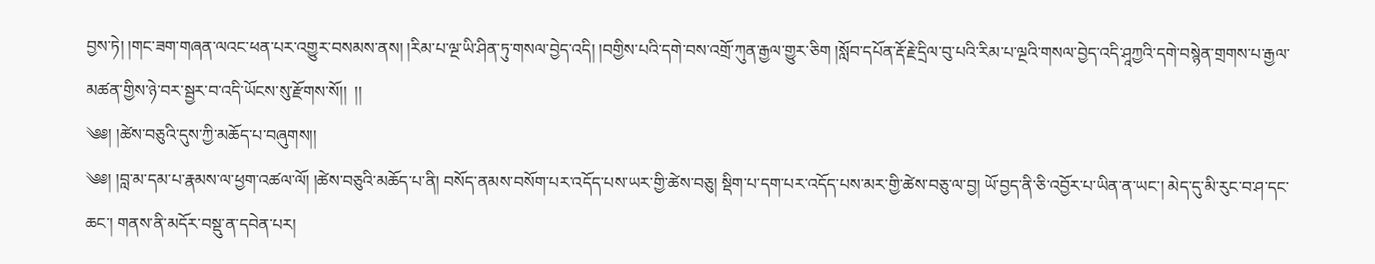བྱས་ཏེ། །གང་ཟག་གཞན་ལའང་ཕན་པར་འགྱུར་བསམས་ནས། །རིམ་པ་ལྔ་ཡི་ཤིན་ཏུ་གསལ་བྱེད་འདི། །བགྱིས་པའི་དགེ་བས་འགྲོ་ཀུན་རྒྱལ་གྱུར་ཅིག །སློབ་དཔོན་རྡོ་རྗེ་དྲིལ་བུ་པའི་རིམ་པ་ལྔའི་གསལ་བྱེད་འདི་ཤཱཀྱའི་དགེ་བསྙེན་གྲགས་པ་རྒྱལ་མཚན་གྱིས་ཉེ་བར་སྦྱར་བ་འདི་ཡོངས་སུ་རྫོགས་སོ།།  །།
༄༅། །ཚེས་བཅུའི་དུས་ཀྱི་མཆོད་པ་བཞུགས།།
༄༅། །བླ་མ་དམ་པ་རྣམས་ལ་ཕྱག་འཚལ་ལོ། །ཚེས་བཅུའི་མཆོད་པ་ནི། བསོད་ནམས་བསོག་པར་འདོད་པས་ཡར་གྱི་ཚེས་བཅུ། སྡིག་པ་དག་པར་འདོད་པས་མར་གྱི་ཚེས་བཅུ་ལ་བྱ། ཡོ་བྱད་ནི་ཅི་འབྱོར་པ་ཡིན་ན་ཡང་། མེད་དུ་མི་རུང་བ་ཤ་དང་ཆང་། གནས་ནི་མདོར་བསྡུ་ན་དབེན་པར།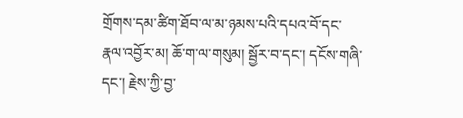གྲོགས་དམ་ཚིག་ཐོབ་ལ་མ་ཉམས་པའི་དཔའ་བོ་དང་རྣལ་འབྱོར་མ། ཆོ་ག་ལ་གསུམ། སྦྱོར་བ་དང་། དངོས་གཞི་དང་། རྗེས་ཀྱི་བྱ་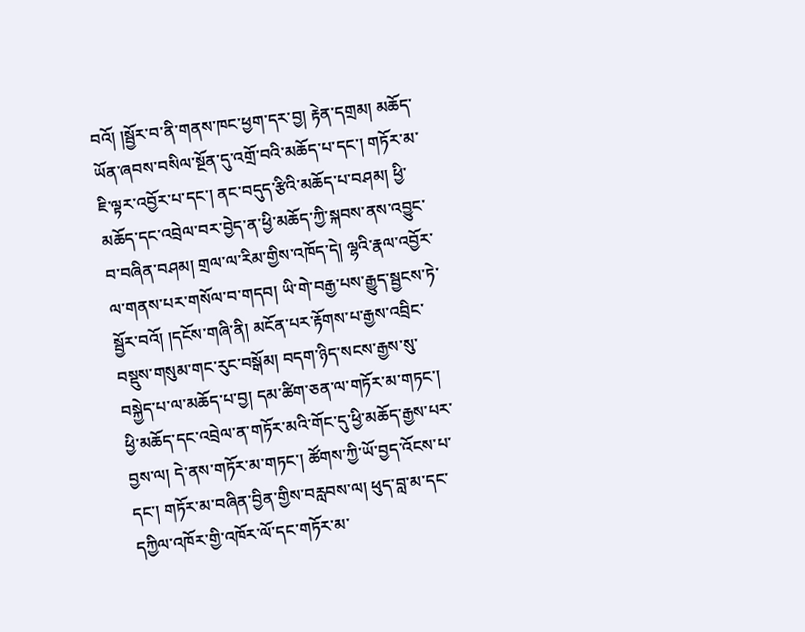བའོ། །སྦྱོར་བ་ནི་གནས་ཁང་ཕྱག་དར་བྱ། རྟེན་དགྲམ། མཆོད་ཡོན་ཞབས་བསིལ་སྔོན་དུ་འགྲོ་བའི་མཆོད་པ་དང་། གཏོར་མ་ཇི་ལྟར་འབྱོར་པ་དང་། ནང་བདུད་རྩིའི་མཆོད་པ་བཤམ། ཕྱི་མཆོད་དང་འབྲེལ་བར་བྱེད་ན་ཕྱི་མཆོད་ཀྱི་སྐབས་ནས་འབྱུང་བ་བཞིན་བཤམ། གྲལ་ལ་རིམ་གྱིས་འཁོད་དེ། ལྷའི་རྣལ་འབྱོར་ལ་གནས་པར་གསོལ་བ་གདབ། ཡི་གེ་བརྒྱ་པས་རྒྱུད་སྦྱངས་ཏེ་སྦྱོར་བའོ། །དངོས་གཞི་ནི། མངོན་པར་རྟོགས་པ་རྒྱས་འབྲིང་བསྡུས་གསུམ་གང་རུང་བསྒོམ། བདག་ཉིད་སངས་རྒྱས་སུ་བསྐྱེད་པ་ལ་མཆོད་པ་བྱ། དམ་ཚིག་ཅན་ལ་གཏོར་མ་གཏང་། ཕྱི་མཆོད་དང་འབྲེལ་ན་གཏོར་མའི་གོང་དུ་ཕྱི་མཆོད་རྒྱས་པར་བྱས་ལ། དེ་ནས་གཏོར་མ་གཏང་། ཚོགས་ཀྱི་ཡོ་བྱད་འོངས་པ་དང་། གཏོར་མ་བཞིན་བྱིན་གྱིས་བརླབས་ལ། ཕུད་བླ་མ་དང་དཀྱིལ་འཁོར་གྱི་འཁོར་ལོ་དང་གཏོར་མ་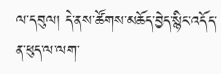ལ་དབུལ། དེ་ནས་ཚོགས་མཆོད་བྱེད་སྙིང་འདོད་ན་ཕུད་ལ་ལག་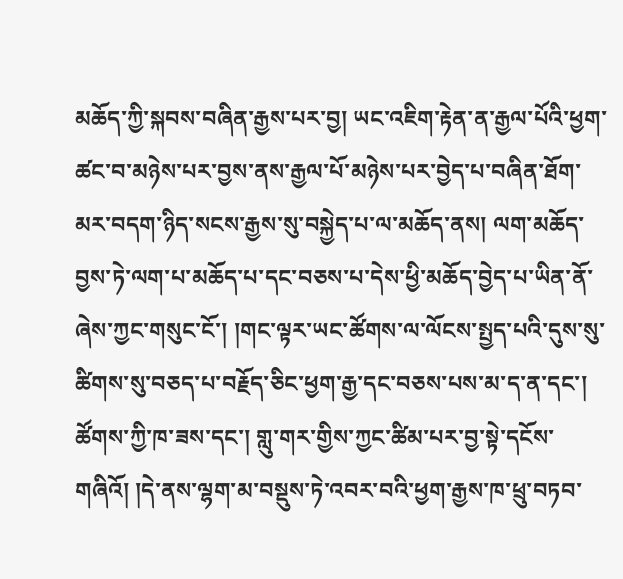མཆོད་ཀྱི་སྐབས་བཞིན་རྒྱས་པར་བྱ། ཡང་འཇིག་རྟེན་ན་རྒྱལ་པོའི་ཕྱག་ཚང་བ་མཉེས་པར་བྱས་ནས་རྒྱལ་པོ་མཉེས་པར་བྱེད་པ་བཞིན་ཐོག་མར་བདག་ཉིད་སངས་རྒྱས་སུ་བསྐྱེད་པ་ལ་མཆོད་ནས། ལག་མཆོད་བྱས་ཏེ་ལག་པ་མཆོད་པ་དང་བཅས་པ་དེས་ཕྱི་མཆོད་བྱེད་པ་ཡིན་ནོ་ཞེས་ཀྱང་གསུང་ངོ་། །གང་ལྟར་ཡང་ཚོགས་ལ་ལོངས་སྤྱད་པའི་དུས་སུ་ཚིགས་སུ་བཅད་པ་བརྗོད་ཅིང་ཕྱག་རྒྱ་དང་བཅས་པས་མ་ད་ན་དང་། ཚོགས་ཀྱི་ཁ་ཟས་དང་། གླུ་གར་གྱིས་ཀྱང་ཚིམ་པར་བྱ་སྟེ་དངོས་གཞིའོ། །དེ་ནས་ལྷག་མ་བསྡུས་ཏེ་འབར་བའི་ཕྱག་རྒྱས་ཁ་ཕྲུ་བཏབ་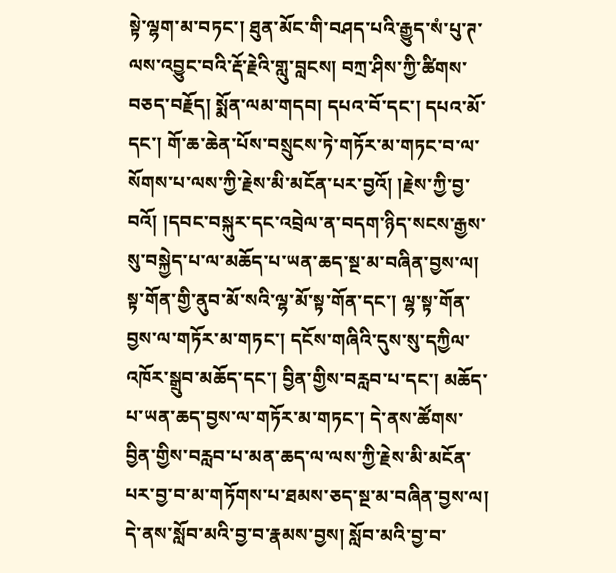སྟེ་ལྷག་མ་བཏང་། ཐུན་མོང་གི་བཤད་པའི་རྒྱུད་སཾ་པུ་ཊ་ལས་འབྱུང་བའི་རྡོ་རྗེའི་གླུ་བླངས། བཀྲ་ཤིས་ཀྱི་ཚིགས་བཅད་བརྗོད། སྨོན་ལམ་གདབ། དཔའ་བོ་དང་། དཔའ་མོ་དང་། གོ་ཆ་ཆེན་པོས་བསྲུངས་ཏེ་གཏོར་མ་གཏང་བ་ལ་སོགས་པ་ལས་ཀྱི་རྗེས་མི་མངོན་པར་བྱའོ། །རྗེས་ཀྱི་བྱ་བའོ། །དབང་བསྐུར་དང་འབྲེལ་ན་བདག་ཉིད་སངས་རྒྱས་སུ་བསྐྱེད་པ་ལ་མཆོད་པ་ཡན་ཆད་སྔ་མ་བཞིན་བྱས་ལ། སྟ་གོན་གྱི་ནུབ་མོ་སའི་ལྷ་མོ་སྟ་གོན་དང་། ལྷ་སྟ་གོན་བྱས་ལ་གཏོར་མ་གཏང་། དངོས་གཞིའི་དུས་སུ་དཀྱིལ་འཁོར་སྒྲུབ་མཆོད་དང་། བྱིན་གྱིས་བརླབ་པ་དང་། མཆོད་པ་ཡན་ཆད་བྱས་ལ་གཏོར་མ་གཏང་། དེ་ནས་ཚོགས་བྱིན་གྱིས་བརླབ་པ་མན་ཆད་ལ་ལས་ཀྱི་རྗེས་མི་མངོན་པར་བྱ་བ་མ་གཏོགས་པ་ཐམས་ཅད་སྔ་མ་བཞིན་བྱས་ལ། དེ་ནས་སློབ་མའི་བྱ་བ་རྣམས་བྱས། སློབ་མའི་བྱ་བ་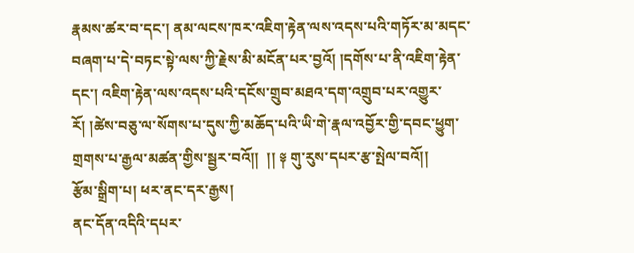རྣམས་ཚར་བ་དང་། ནམ་ལངས་ཁར་འཇིག་རྟེན་ལས་འདས་པའི་གཏོར་མ་མདང་བཞག་པ་དེ་བཏང་སྟེ་ལས་ཀྱི་རྗེས་མི་མངོན་པར་བྱའོ། །དགོས་པ་ནི་འཇིག་རྟེན་དང་། འཇིག་རྟེན་ལས་འདས་པའི་དངོས་གྲུབ་མཐའ་དག་འགྲུབ་པར་འགྱུར་རོ། །ཚེས་བཅུ་ལ་སོགས་པ་དུས་ཀྱི་མཆོད་པའི་ཡི་གེ་རྣལ་འབྱོར་གྱི་དབང་ཕྱུག་གྲགས་པ་རྒྱལ་མཚན་གྱིས་སྦྱར་བའོ།།  །། ༈ གུ་རུས་དཔར་རྩ་སྤེལ་བའོ།།
རྩོམ་སྒྲིག་པ། ཕར་ནང་དར་རྒྱས།
ནང་དོན་འདིའི་དཔར་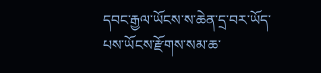དབང་རྒྱལ་ཡོངས་ས་ཆེན་དྲ་བར་ཡོད་པས་ཡོངས་རྫོགས་སམ་ཆ་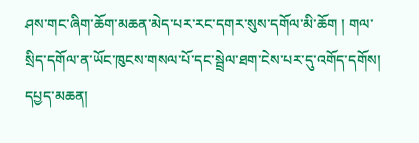ཤས་གང་ཞིག་ཆོག་མཆན་མེད་པར་རང་དགར་སུས་དགོལ་མི་ཆོག ། གལ་སྲིད་དགོལ་ན་ཡོང་ཁུངས་གསལ་པོ་དང་སྦྲེལ་ཐག་ངེས་པར་དུ་འགོད་དགོས།
དཔྱད་མཆན།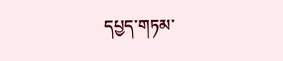དཔྱད་གཏམ་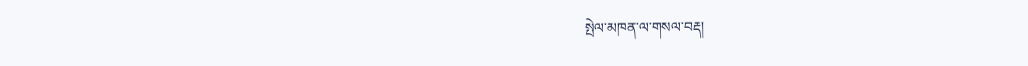སྤེལ་མཁན་ལ་གསལ་བརྡ།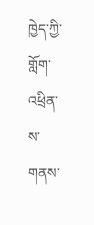ཁྱེད་ཀྱི་གློག་འཕྲིན་ས་གནས་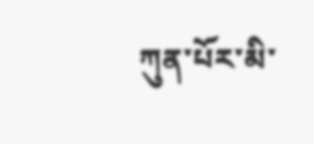ཀུན་པོར་མི་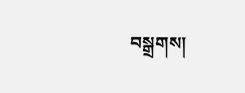བསྒྲགས།